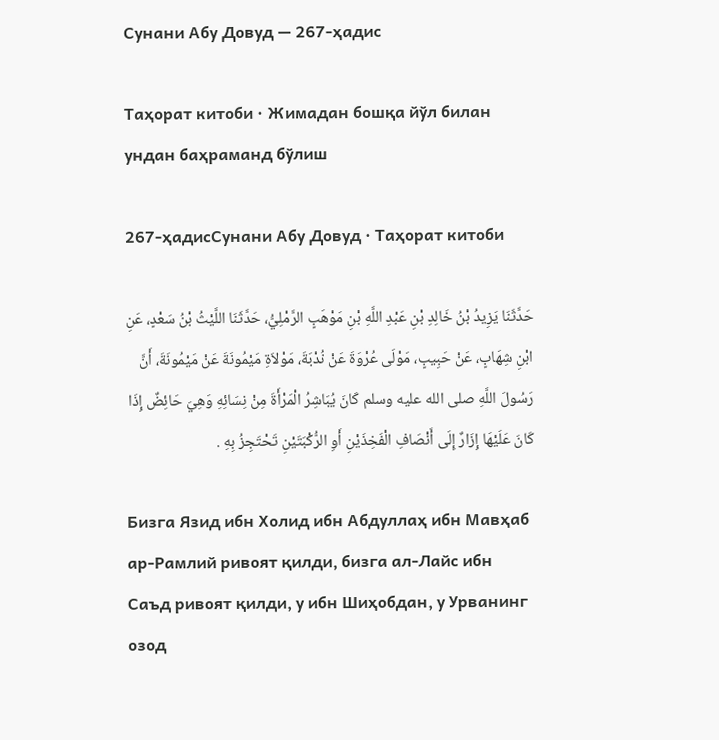Сунани Абу Довуд — 267-ҳадис

Таҳорат китоби · Жимадан бошқа йўл билан ундан баҳраманд бўлиш

267-ҳадисСунани Абу Довуд · Таҳорат китоби

حَدَّثَنَا يَزِيدُ بْنُ خَالِدِ بْنِ عَبْدِ اللَّهِ بْنِ مَوْهَبٍ الرَّمْلِيُّ، حَدَّثَنَا اللَّيْثُ بْنُ سَعْدٍ، عَنِ ابْنِ شِهَابٍ، عَنْ حَبِيبٍ، مَوْلَى عُرْوَةَ عَنْ نُدْبَةَ، مَوْلاَةِ مَيْمُونَةَ عَنْ مَيْمُونَةَ، أَنَّ رَسُولَ اللَّهِ صلى الله عليه وسلم كَانَ يُبَاشِرُ الْمَرْأَةَ مِنْ نِسَائِهِ وَهِيَ حَائِضٌ إِذَا كَانَ عَلَيْهَا إِزَارٌ إِلَى أَنْصَافِ الْفَخِذَيْنِ أَوِ الرُّكْبَتَيْنِ تَحْتَجِزُ بِهِ .

Бизга Язид ибн Холид ибн Абдуллаҳ ибн Мавҳаб ар-Рамлий ривоят қилди, бизга ал-Лайс ибн Саъд ривоят қилди, у ибн Шиҳобдан, у Урванинг озод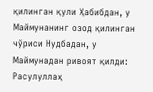қилинган қули Ҳабибдан, у Маймунанинг озод қилинган чўриси Нудбадан, у Маймунадан ривоят қилди: Расулуллаҳ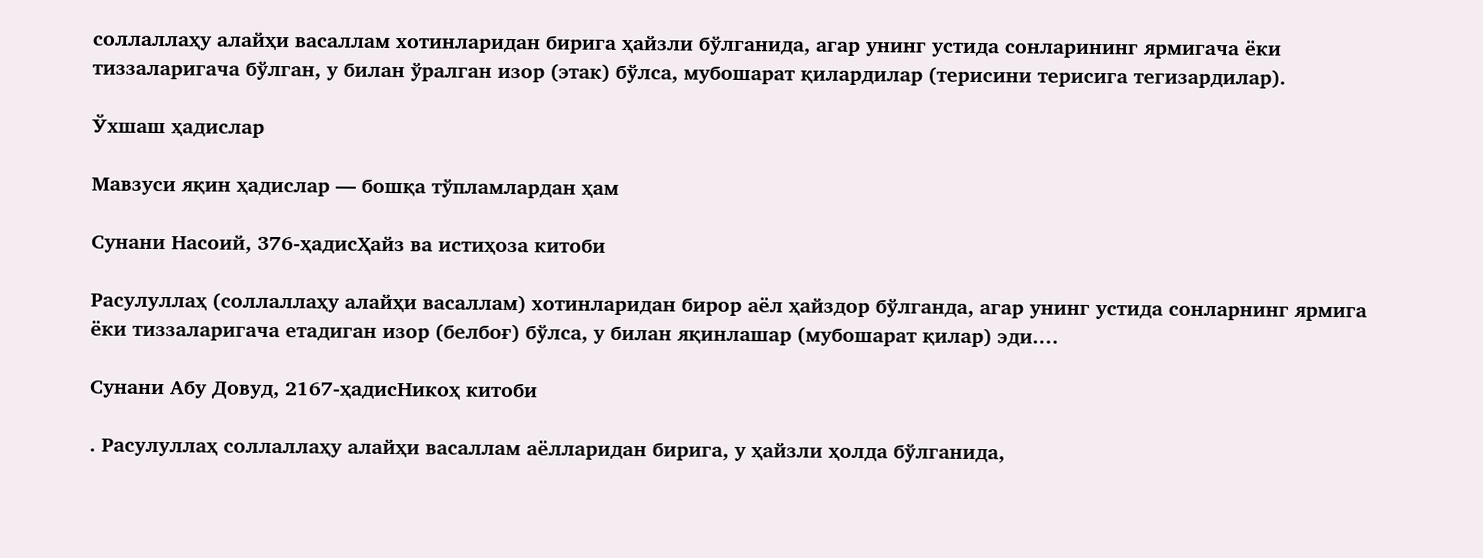соллаллаҳу алайҳи васаллам хотинларидан бирига ҳайзли бўлганида, агар унинг устида сонларининг ярмигача ёки тиззаларигача бўлган, у билан ўралган изор (этак) бўлса, мубошарат қилардилар (терисини терисига тегизардилар).

Ўхшаш ҳадислар

Мавзуси яқин ҳадислар — бошқа тўпламлардан ҳам

Сунани Насоий, 376-ҳадисҲайз ва истиҳоза китоби

Расулуллаҳ (соллаллаҳу алайҳи васаллам) хотинларидан бирор аёл ҳайздор бўлганда, агар унинг устида сонларнинг ярмига ёки тиззаларигача етадиган изор (белбоғ) бўлса, у билан яқинлашар (мубошарат қилар) эди.…

Сунани Абу Довуд, 2167-ҳадисНикоҳ китоби

. Расулуллаҳ соллаллаҳу алайҳи васаллам аёлларидан бирига, у ҳайзли ҳолда бўлганида,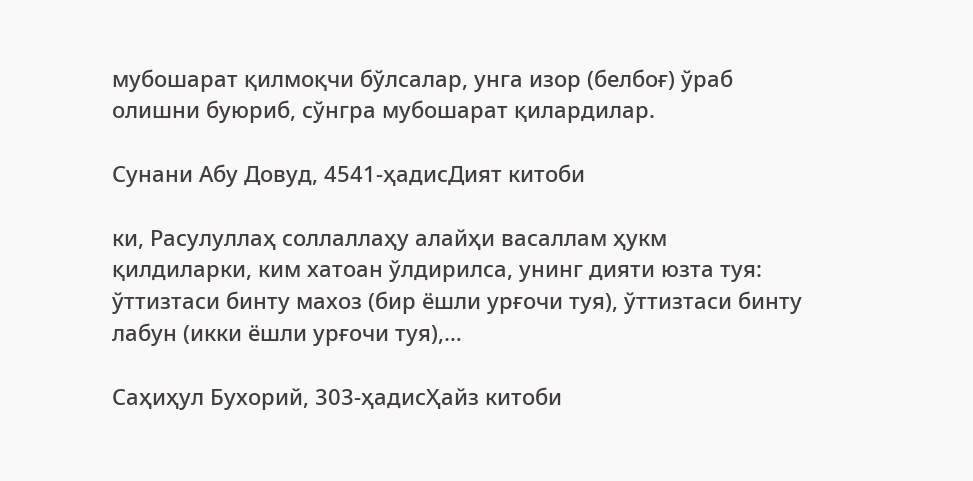мубошарат қилмоқчи бўлсалар, унга изор (белбоғ) ўраб олишни буюриб, сўнгра мубошарат қилардилар.

Сунани Абу Довуд, 4541-ҳадисДият китоби

ки, Расулуллаҳ соллаллаҳу алайҳи васаллам ҳукм қилдиларки, ким хатоан ўлдирилса, унинг дияти юзта туя: ўттизтаси бинту махоз (бир ёшли урғочи туя), ўттизтаси бинту лабун (икки ёшли урғочи туя),…

Саҳиҳул Бухорий, 303-ҳадисҲайз китоби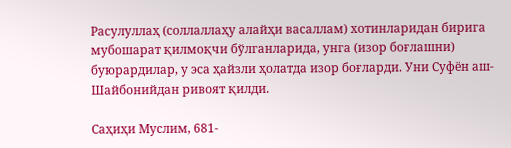Расулуллаҳ (соллаллаҳу алайҳи васаллам) хотинларидан бирига мубошарат қилмоқчи бўлганларида, унга (изор боғлашни) буюрардилар, у эса ҳайзли ҳолатда изор боғларди. Уни Суфён аш-Шайбонийдан ривоят қилди.

Саҳиҳи Муслим, 681-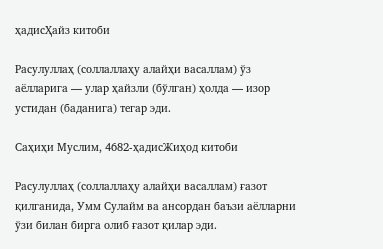ҳадисҲайз китоби

Расулуллаҳ (соллаллаҳу алайҳи васаллам) ўз аёлларига — улар ҳайзли (бўлган) ҳолда — изор устидан (баданига) тегар эди.

Саҳиҳи Муслим, 4682-ҳадисЖиҳод китоби

Расулуллаҳ (соллаллаҳу алайҳи васаллам) ғазот қилганида, Умм Сулайм ва ансордан баъзи аёлларни ўзи билан бирга олиб ғазот қилар эди.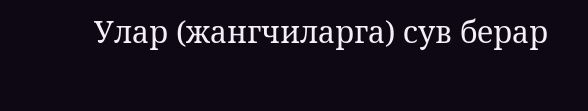Улар (жангчиларга) сув берар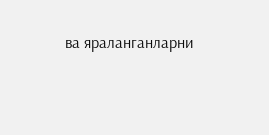ва яраланганларни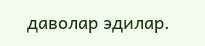даволар эдилар.